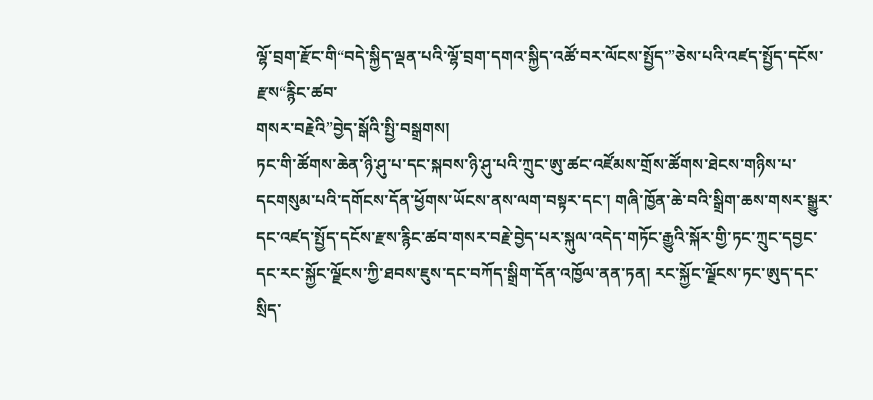ལྷོ་བྲག་རྫོང་གི“བདེ་སྐྱིད་ལྡན་པའི་ལྷོ་བྲག་དགའ་སྐྱིད་འཚོ་བར་ལོངས་སྤྱོད་”ཅེས་པའི་འཛད་སྤྱོད་དངོས་རྫས“རྙིང་ཚབ་
གསར་བརྗེའི”བྱེད་སྒོའི་སྤྱི་བསྒྲགས།
ཏང་གི་ཚོགས་ཆེན་ཉི་ཤུ་པ་དང་སྐབས་ཉི་ཤུ་པའི་ཀྲུང་ཨུ་ཚང་འཛོམས་གྲོས་ཚོགས་ཐེངས་གཉིས་པ་དངགསུམ་པའི་དགོངས་དོན་ཕྱོགས་ཡོངས་ནས་ལག་བསྟར་དང་། གཞི་ཁྱོན་ཆེ་བའི་སྒྲིག་ཆས་གསར་སྒྱུར་དང་འཛད་སྤྱོད་དངོས་རྫས་རྙིང་ཚབ་གསར་བརྗེ་བྱེད་པར་སྐུལ་འདེད་གཏོང་རྒྱུའི་སྐོར་གྱི་ཏང་ཀྲུང་དབྱང་དང་རང་སྐྱོང་ལྗོངས་ཀྱི་ཐབས་ཇུས་དང་བཀོད་སྒྲིག་དོན་འཁྱོལ་ནན་ཏན། རང་སྐྱོང་ལྗོངས་ཏང་ཨུད་དང་སྲིད་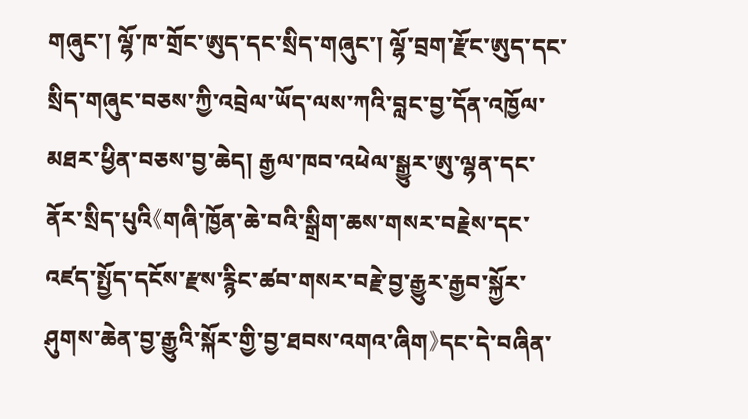གཞུང་། ལྷོ་ཁ་གྲོང་ཨུད་དང་སྲིད་གཞུང་། ལྷོ་བྲག་རྫོང་ཨུད་དང་སྲིད་གཞུང་བཅས་ཀྱི་འབྲེལ་ཡོད་ལས་ཀའི་བླང་བྱ་དོན་འཁྱོལ་མཐར་ཕྱིན་བཅས་བྱ་ཆེད། རྒྱལ་ཁབ་འཕེལ་སྒྱུར་ཨུ་ལྷན་དང་ནོར་སྲིད་པུའི《གཞི་ཁྱོན་ཆེ་བའི་སྒྲིག་ཆས་གསར་བརྗེས་དང་འཛད་སྤྱོད་དངོས་རྫས་རྙིང་ཚབ་གསར་བརྗེ་བྱ་རྒྱུར་རྒྱབ་སྐྱོར་ཤུགས་ཆེན་བྱ་རྒྱུའི་སྐོར་གྱི་བྱ་ཐབས་འགའ་ཞིག》དང་དེ་བཞིན་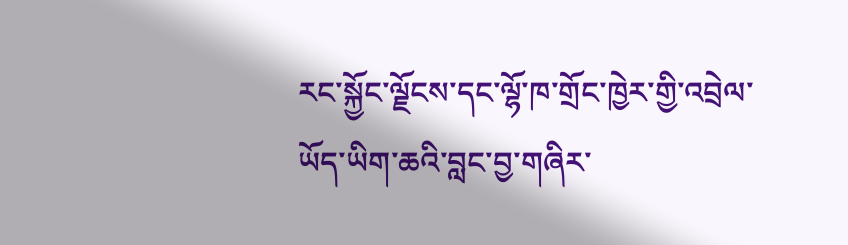རང་སྐྱོང་ལྗོངས་དང་ལྷོ་ཁ་གྲོང་ཁྱེར་གྱི་འབྲེལ་ཡོད་ཡིག་ཆའི་བླང་བྱ་གཞིར་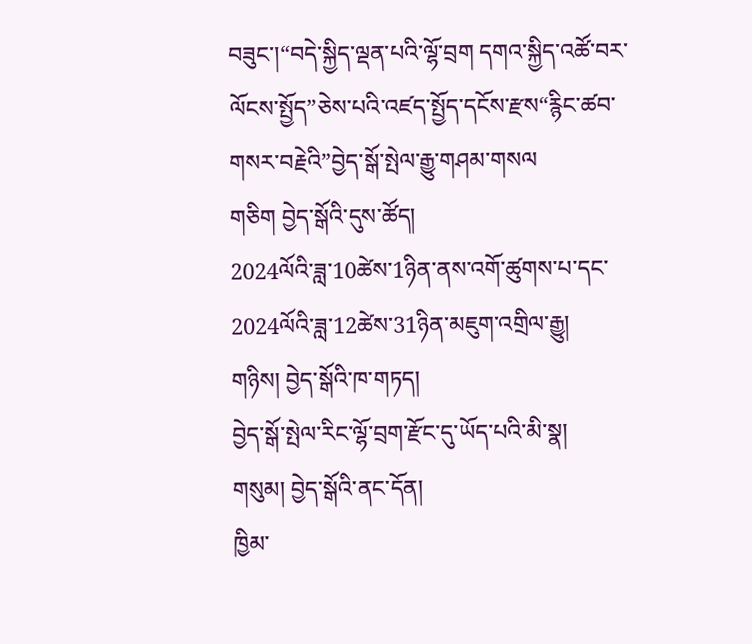བཟུང་།“བདེ་སྐྱིད་ལྡན་པའི་ལྷོ་བྲག དགའ་སྐྱིད་འཚོ་བར་ལོངས་སྤྱོད”ཅེས་པའི་འཛད་སྤྱོད་དངོས་རྫས“རྙིང་ཚབ་གསར་བརྗེའི”བྱེད་སྒོ་སྤེལ་རྒྱུ་གཤམ་གསལ
གཅིག བྱེད་སྒོའི་དུས་ཚོད།
2024ལོའི་ཟླ་10ཚེས་1ཉིན་ནས་འགོ་ཚུགས་པ་དང་2024ལོའི་ཟླ་12ཚེས་31ཉིན་མཇུག་འགྲིལ་རྒྱུ།
གཉིས། བྱེད་སྒོའི་ཁ་གཏད།
བྱེད་སྒོ་སྤེལ་རིང་ལྷོ་བྲག་རྫོང་དུ་ཡོད་པའི་མི་སྣ།
གསུམ། བྱེད་སྒོའི་ནང་དོན།
ཁྱིམ་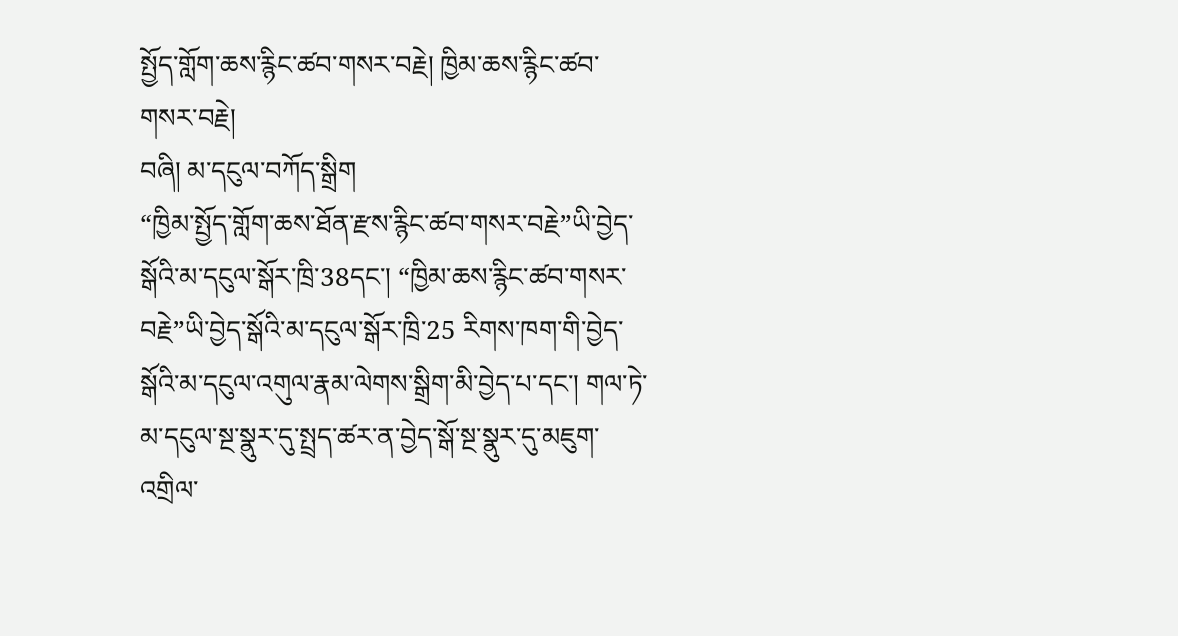སྤྱོད་གློག་ཆས་རྙིང་ཚབ་གསར་བརྗེ། ཁྱིམ་ཆས་རྙིང་ཚབ་གསར་བརྗེ།
བཞི། མ་དངུལ་བཀོད་སྒྲིག
“ཁྱིམ་སྤྱོད་གློག་ཆས་ཐོན་རྫས་རྙིང་ཚབ་གསར་བརྗེ”ཡི་བྱེད་སྒོའི་མ་དངུལ་སྒོར་ཁྲི་38དང་། “ཁྱིམ་ཆས་རྙིང་ཚབ་གསར་བརྗེ”ཡི་བྱེད་སྒོའི་མ་དངུལ་སྒོར་ཁྲི་25 རིགས་ཁག་གི་བྱེད་སྒོའི་མ་དངུལ་འགུལ་རྣམ་ལེགས་སྒྲིག་མི་བྱེད་པ་དང་། གལ་ཏེ་མ་དངུལ་སྔ་སྣུར་དུ་སྤྲད་ཚར་ན་བྱེད་སྒོ་སྔ་སྣུར་དུ་མཇུག་འགྲིལ་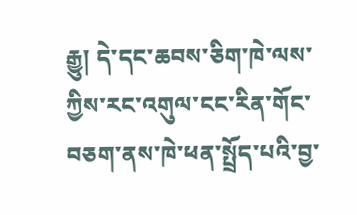རྒྱུ། དེ་དང་ཆབས་ཅིག་ཁེ་ལས་ཀྱིས་རང་འགུལ་ངང་རིན་གོང་བཅག་ནས་ཁེ་ཕན་སྤྲོད་པའི་བྱ་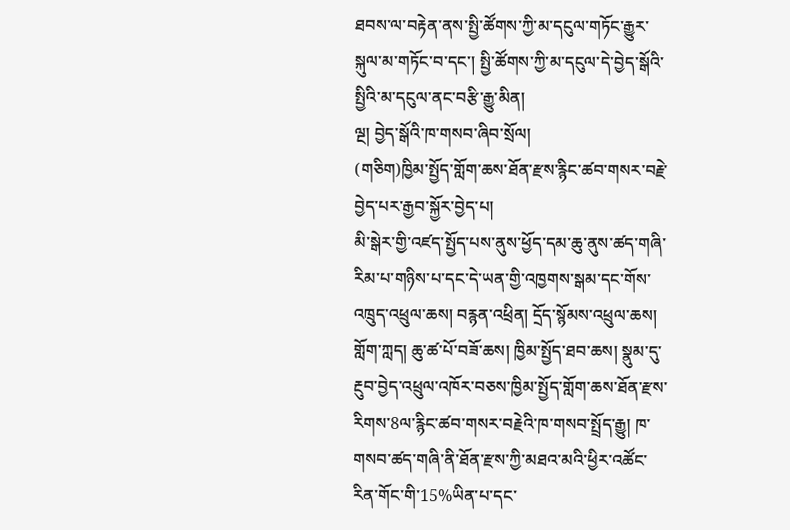ཐབས་ལ་བརྟེན་ནས་སྤྱི་ཚོགས་ཀྱི་མ་དངུལ་གཏོང་རྒྱུར་སྐུལ་མ་གཏོང་བ་དང་། སྤྱི་ཚོགས་ཀྱི་མ་དངུལ་དེ་བྱེད་སྒོའི་སྤྱིའི་མ་དངུལ་ནང་བརྩི་རྒྱུ་མིན།
ལྔ། བྱེད་སྒོའི་ཁ་གསབ་ཞིབ་སྲོལ།
(གཅིག)ཁྱིམ་སྤྱོད་གློག་ཆས་ཐོན་རྫས་རྙིང་ཚབ་གསར་བརྗེ་བྱེད་པར་རྒྱབ་སྐྱོར་བྱེད་པ།
མི་སྒེར་གྱི་འཛད་སྤྱོད་པས་ནུས་ཕྱོད་དམ་ཆུ་ནུས་ཚད་གཞི་རིམ་པ་གཉིས་པ་དང་དེ་ཡན་གྱི་འཁྱགས་སྒམ་དང་གོས་འཁྲུད་འཕྲུལ་ཆས། བརྙན་འཕྲིན། དྲོད་སྙོམས་འཕྲུལ་ཆས། གློག་ཀླད། ཆུ་ཚ་པོ་བཟོ་ཆས། ཁྱིམ་སྤྱོད་ཐབ་ཆས། སྣུམ་དུ་རྔུབ་བྱེད་འཕྲུལ་འཁོར་བཅས་ཁྱིམ་སྤྱོད་གློག་ཆས་ཐོན་རྫས་རིགས་8ལ་རྙིང་ཚབ་གསར་བརྗེའི་ཁ་གསབ་སྤྲོད་རྒྱུ། ཁ་གསབ་ཚད་གཞི་ནི་ཐོན་རྫས་ཀྱི་མཐའ་མའི་ཕྱིར་འཚོང་རིན་གོང་གི་15%ཡིན་པ་དང་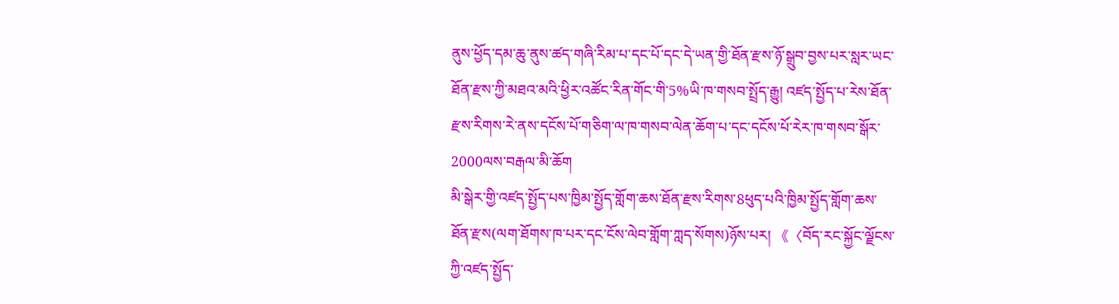ནུས་ཕྱོད་དམ་ཆུ་ནུས་ཚད་གཞི་རིམ་པ་དང་པོ་དང་དེ་ཡན་གྱི་ཐོན་རྫས་ཉོ་སྒྲུབ་བྱས་པར་སླར་ཡང་ཐོན་རྫས་ཀྱི་མཐའ་མའི་ཕྱིར་འཚོང་རིན་གོང་གི་5%ཡི་ཁ་གསབ་སྤྲོད་རྒྱུ། འཛད་སྤྱོད་པ་རེས་ཐོན་རྫས་རིགས་རེ་ནས་དངོས་པོ་གཅིག་ལ་ཁ་གསབ་ལེན་ཆོག་པ་དང་དངོས་པོ་རེར་ཁ་གསབ་སྒོར་2000ལས་བརྒལ་མི་ཆོག
མི་སྒེར་གྱི་འཛད་སྤྱོད་པས་ཁྱིམ་སྤྱོད་གློག་ཆས་ཐོན་རྫས་རིགས་8ཕུད་པའི་ཁྱིམ་སྤྱོད་གློག་ཆས་ཐོན་རྫས(ལག་ཐོགས་ཁ་པར་དང་ངོས་ལེབ་གློག་ཀླད་སོགས)ཉོས་པར། 《〈བོད་རང་སྐྱོང་ལྗོངས་ཀྱི་འཛད་སྤྱོད་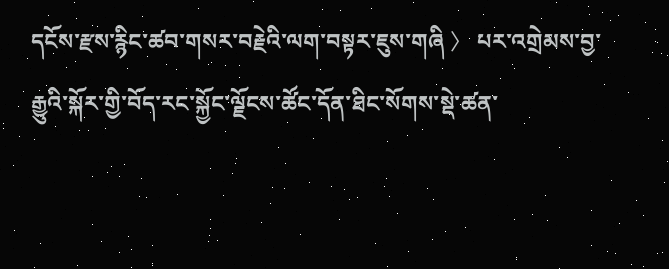དངོས་རྫས་རྙིང་ཚབ་གསར་བརྗེའི་ལག་བསྟར་ཇུས་གཞི 〉 པར་འགྲེམས་བྱ་རྒྱུའི་སྐོར་གྱི་བོད་རང་སྐྱོང་ལྗོངས་ཚོང་དོན་ཐིང་སོགས་སྡེ་ཚན་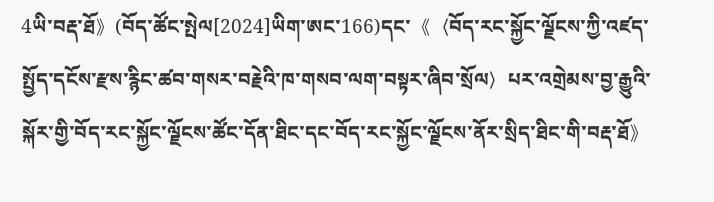4ཡི་བརྡ་ཐོ》(བོད་ཚོང་སྤེལ[2024]ཡིག་ཨང་166)དང་《〈བོད་རང་སྐྱོང་ལྗོངས་ཀྱི་འཛད་སྤྱོད་དངོས་རྫས་རྙིང་ཚབ་གསར་བརྗེའི་ཁ་གསབ་ལག་བསྟར་ཞིབ་སྲོལ〉པར་འགྲེམས་བྱ་རྒྱུའི་སྐོར་གྱི་བོད་རང་སྐྱོང་ལྗོངས་ཚོང་དོན་ཐིང་དང་བོད་རང་སྐྱོང་ལྗོངས་ནོར་སྲིད་ཐིང་གི་བརྡ་ཐོ》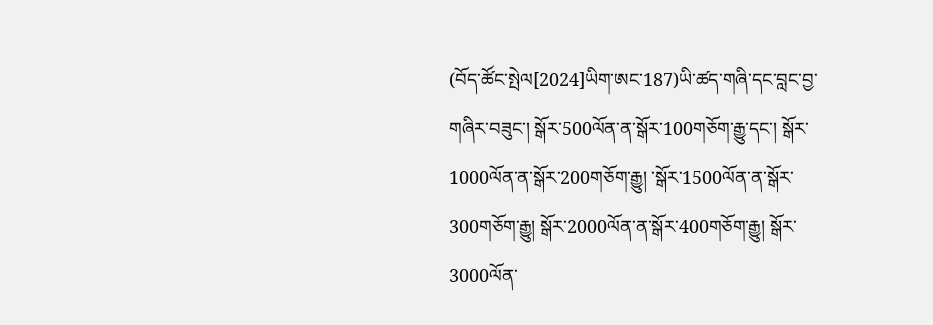(བོད་ཚོང་སྤེལ[2024]ཡིག་ཨང་187)ཡི་ཚད་གཞི་དང་བླང་བྱ་གཞིར་བཟུང་། སྒོར་500ལོན་ན་སྒོར་100གཅོག་རྒྱུ་དང་། སྒོར་1000ལོན་ན་སྒོར་200གཅོག་རྒྱུ། ་སྒོར་1500ལོན་ན་སྒོར་300གཅོག་རྒྱུ། སྒོར་2000ལོན་ན་སྒོར་400གཅོག་རྒྱུ། སྒོར་3000ལོན་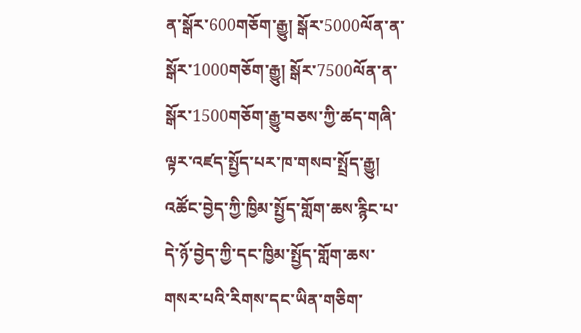ན་སྒོར་600གཅོག་རྒྱུ། སྒོར་5000ལོན་ན་སྒོར་1000གཅོག་རྒྱུ། སྒོར་7500ལོན་ན་སྒོར་1500གཅོག་རྒྱུ་བཅས་ཀྱི་ཚད་གཞི་ལྟར་འཛད་སྤྱོད་པར་ཁ་གསབ་སྤྲོད་རྒྱུ། འཚོང་བྱེད་ཀྱི་ཁྱིམ་སྤྱོད་གློག་ཆས་རྙིང་པ་དེ་ཉོ་བྱེད་ཀྱི་དང་ཁྱིམ་སྤྱོད་གློག་ཆས་གསར་པའི་རིགས་དང་ཡིན་གཅིག་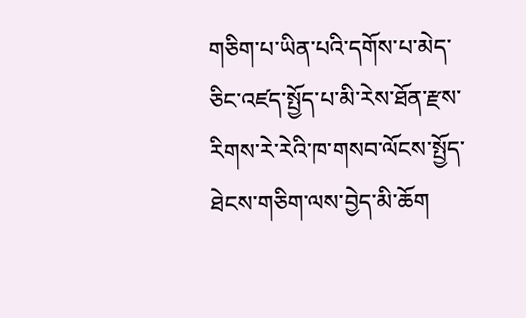གཅིག་པ་ཡིན་པའི་དགོས་པ་མེད་ཅིང་འཛད་སྤྱོད་པ་མི་རེས་ཐོན་རྫས་རིགས་རེ་རེའི་ཁ་གསབ་ལོངས་སྤྱོད་ཐེངས་གཅིག་ལས་བྱེད་མི་ཆོག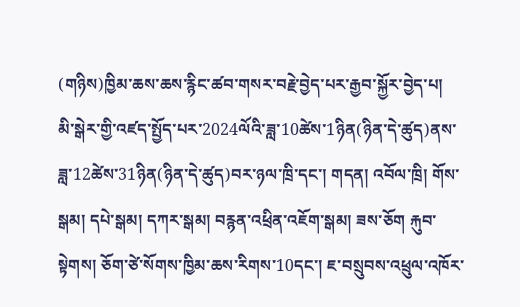(གཉིས)ཁྱིམ་ཆས་ཆས་རྙིང་ཚབ་གསར་བརྗེ་བྱེད་པར་རྒྱབ་སྐྱོར་བྱེད་པ།
མི་སྒེར་གྱི་འཛད་སྤྱོད་པར་2024ལོའི་ཟླ་10ཚེས་1ཉིན(ཉིན་དེ་ཚུད)ནས་ཟླ་12ཚེས་31ཉིན(ཉིན་དེ་ཚུད)བར་ཉལ་ཁྲི་དང་། གདན། འབོལ་ཁྲི། གོས་སྒམ། དཔེ་སྒམ། དཀར་སྒམ། བརྙན་འཕྲིན་འཇོག་སྒམ། ཟས་ཅོག རྐུབ་སྟེགས། ཅོག་ཙེ་སོགས་ཁྱིམ་ཆས་རིགས་10དང་། ཇ་བསྲུབས་འཕྲུལ་འཁོར་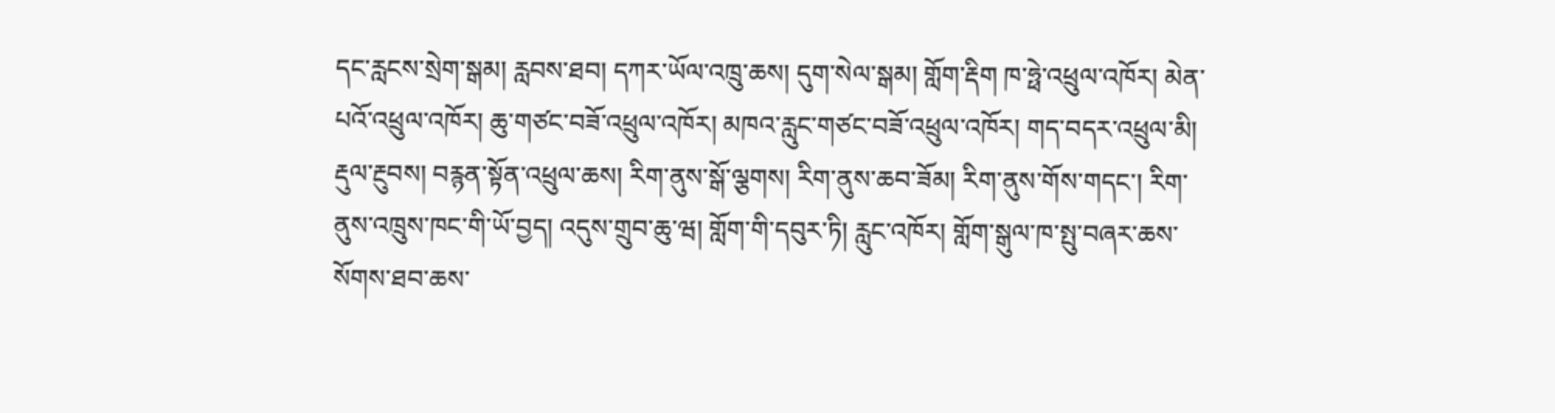དང་རླངས་སྲེག་སྒམ། རླབས་ཐབ། དཀར་ཡོལ་འཁྲུ་ཆས། དུག་སེལ་སྒམ། གློག་རྡིག ཁ་ཧྥེ་འཕྲུལ་འཁོར། མེན་པའོ་འཕྲུལ་འཁོར། ཆུ་གཙང་བཟོ་འཕྲུལ་འཁོར། མཁའ་རླུང་གཙང་བཟོ་འཕྲུལ་འཁོར། གད་བདར་འཕྲུལ་མི། རྡུལ་རྔུབས། བརྙན་སྟོན་འཕྲུལ་ཆས། རིག་ནུས་སྒོ་ལྕགས། རིག་ནུས་ཆབ་ཟོམ། རིག་ནུས་གོས་གདང་། རིག་ནུས་འཁྲུས་ཁང་གི་ཡོ་བྱད། འདུས་གྲུབ་ཆུ་ཝ། གློག་གི་དབུར་ཏི། རླུང་འཁོར། གློག་སྒུལ་ཁ་སྤུ་བཞར་ཆས་སོགས་ཐབ་ཆས་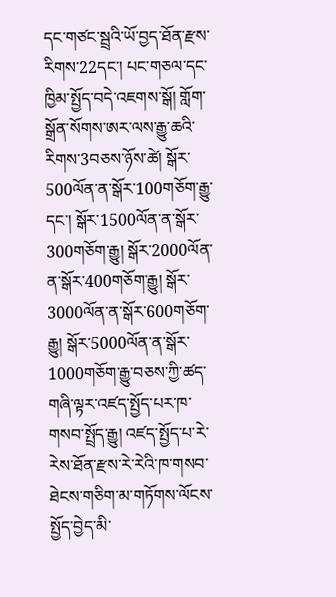དང་གཙང་སྦྲའི་ཡོ་བྱད་ཐོན་རྫས་རིགས་22དང་། པང་གཅལ་དང་ཁྱིམ་སྤྱོད་བདེ་འཇགས་སྒོ། གློག་སྒྲོན་སོགས་ཨར་ལས་རྒྱུ་ཆའི་རིགས་3བཅས་ཉོས་ཚེ། སྒོར་500ལོན་ན་སྒོར་100གཅོག་རྒྱུ་དང་། སྒོར་1500ལོན་ན་སྒོར་300གཅོག་རྒྱུ། སྒོར་2000ལོན་ན་སྒོར་400གཅོག་རྒྱུ། སྒོར་3000ལོན་ན་སྒོར་600གཅོག་རྒྱུ། སྒོར་5000ལོན་ན་སྒོར་1000གཅོག་རྒྱུ་བཅས་ཀྱི་ཚད་གཞི་ལྟར་འཛད་སྤྱོད་པར་ཁ་གསབ་སྤྲོད་རྒྱུ། འཛད་སྤྱོད་པ་རེ་རེས་ཐོན་རྫས་རེ་རེའི་ཁ་གསབ་ཐེངས་གཅིག་མ་གཏོགས་ལོངས་སྤྱོད་བྱེད་མི་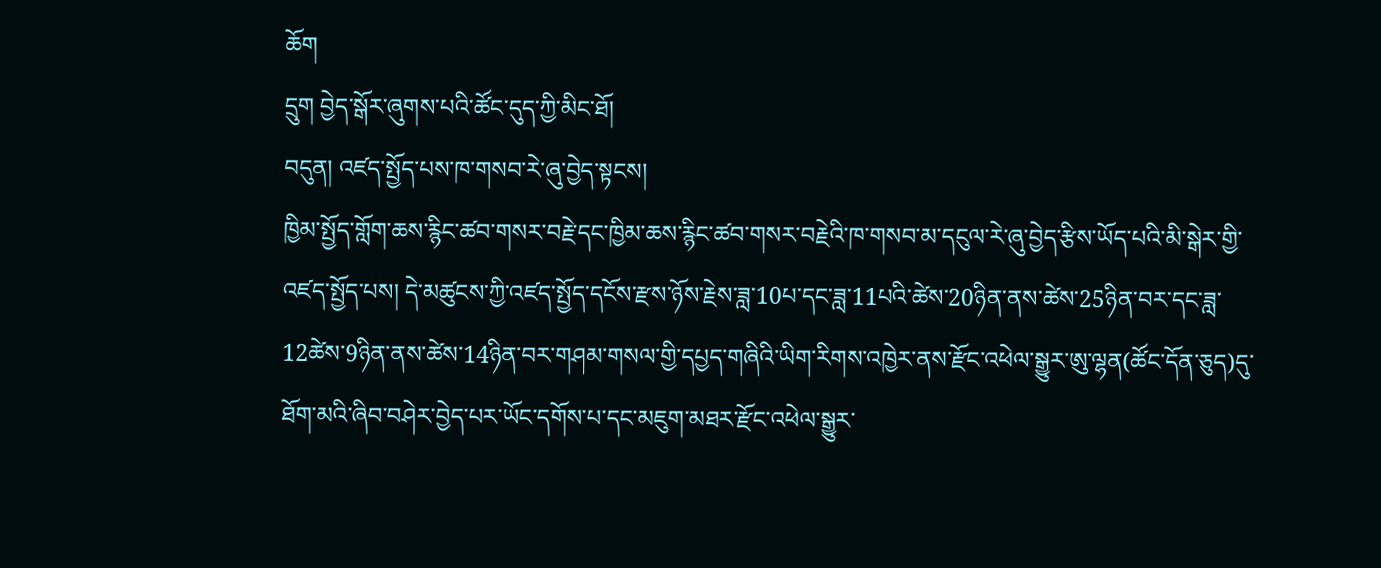ཆོག
དྲུག བྱེད་སྒོར་ཞུགས་པའི་ཚོང་དུད་ཀྱི་མིང་ཐོ།
བདུན། འཛད་སྤྱོད་པས་ཁ་གསབ་རེ་ཞུ་བྱེད་སྟངས།
ཁྱིམ་སྤྱོད་གློག་ཆས་རྙིང་ཚབ་གསར་བརྗེ་དང་ཁྱིམ་ཆས་རྙིང་ཚབ་གསར་བརྗེའི་ཁ་གསབ་མ་དངུལ་རེ་ཞུ་བྱེད་རྩིས་ཡོད་པའི་མི་སྒེར་གྱི་འཛད་སྤྱོད་པས། དེ་མཚུངས་ཀྱི་འཛད་སྤྱོད་དངོས་རྫས་ཉོས་རྗེས་ཟླ་10པ་དང་ཟླ་11པའི་ཚེས་20ཉིན་ནས་ཚེས་25ཉིན་བར་དང་ཟླ་12ཚེས་9ཉིན་ནས་ཚེས་14ཉིན་བར་གཤམ་གསལ་གྱི་དཔྱད་གཞིའི་ཡིག་རིགས་འཁྱེར་ནས་རྫོང་འཕེལ་སྒྱུར་ཨུ་ལྷན(ཚོང་དོན་ཅུད)དུ་ཐོག་མའི་ཞིབ་བཤེར་བྱེད་པར་ཡོང་དགོས་པ་དང་མཇུག་མཐར་རྫོང་འཕེལ་སྒྱུར་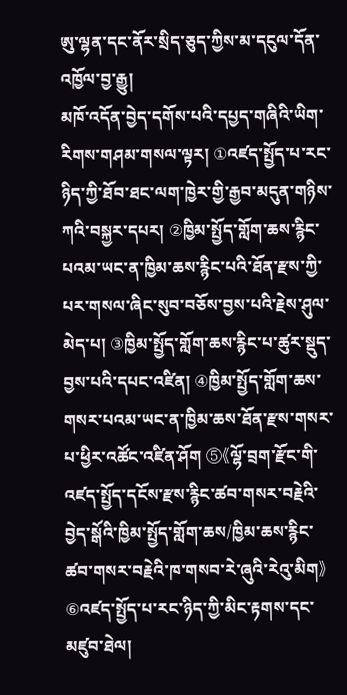ཨུ་ལྷན་དང་ནོར་སྲིད་ཅུད་ཀྱིས་མ་དངུལ་དོན་འཁྱོལ་བྱ་རྒྱུ།
མཁོ་འདོན་བྱེད་དགོས་པའི་དཔྱད་གཞིའི་ཡིག་རིགས་གཤམ་གསལ་ལྟར། ①འཛད་སྤྱོད་པ་རང་ཉིད་ཀྱི་ཐོབ་ཐང་ལག་ཁྱེར་གྱི་རྒྱབ་མདུན་གཉིས་ཀའི་བསྐྱར་དཔར། ②ཁྱིམ་སྤྱོད་གློག་ཆས་རྙིང་པའམ་ཡང་ན་ཁྱིམ་ཆས་རྙིང་པའི་ཐོན་རྫས་ཀྱི་པར་གསལ་ཞིང་སུབ་བཅོས་བྱས་པའི་རྗེས་ཤུལ་མེད་པ། ③ཁྱིམ་སྤྱོད་གློག་ཆས་རྙིང་པ་ཚུར་སྡུད་བྱས་པའི་དཔང་འཛིན། ④ཁྱིམ་སྤྱོད་གློག་ཆས་གསར་པའམ་ཡང་ན་ཁྱིམ་ཆས་ཐོན་རྫས་གསར་པ་ཕྱིར་འཚོང་འཛིན་ཤོག ⑤《ལྷོ་བྲག་རྫོང་གི་འཛད་སྤྱོད་དངོས་རྫས་རྙིང་ཚབ་གསར་བརྗེའི་བྱེད་སྒོའི་ཁྱིམ་སྤྱོད་གློག་ཆས/ཁྱིམ་ཆས་རྙིང་ཚབ་གསར་བརྗེའི་ཁ་གསབ་རེ་ཞུའི་རེའུ་མིག》 ⑥འཛད་སྤྱོད་པ་རང་ཉིད་ཀྱི་མིང་རྟགས་དང་མཛུབ་ཐེལ།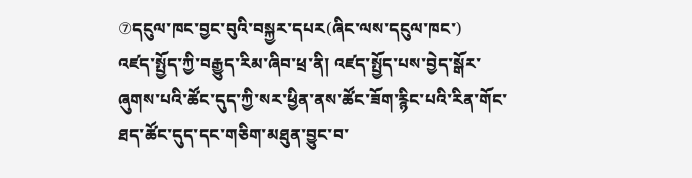⑦དངུལ་ཁང་བྱང་བུའི་བསྐྱར་དཔར(ཞིང་ལས་དངུལ་ཁང་)
འཛད་སྤྱོད་ཀྱི་བརྒྱུད་རིམ་ཞིབ་ཕྲ་ནི། འཛད་སྤྱོད་པས་བྱེད་སྒོར་ཞུགས་པའི་ཚོང་དུད་ཀྱི་སར་ཕྱིན་ནས་ཚོང་ཟོག་རྙིང་པའི་རིན་གོང་ཐད་ཚོང་དུད་དང་གཅིག་མཐུན་བྱུང་བ་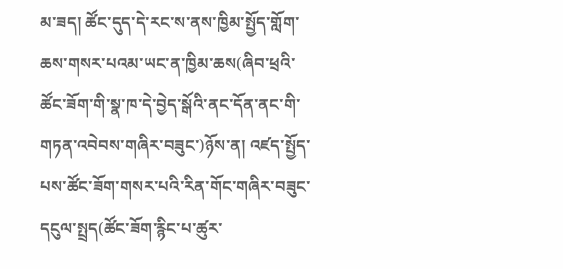མ་ཟད། ཚོང་དུད་དེ་རང་ས་ནས་ཁྱིམ་སྤྱོད་གློག་ཆས་གསར་པའམ་ཡང་ན་ཁྱིམ་ཆས(ཞིབ་ཕྲའི་ཚོང་ཟོག་གི་སྣ་ཁ་དེ་བྱེད་སྒོའི་ནང་དོན་ནང་གི་གཏན་འབེབས་གཞིར་བཟུང་)ཉོས་ན། འཛད་སྤྱོད་པས་ཚོང་ཟོག་གསར་པའི་རིན་གོང་གཞིར་བཟུང་དངུལ་སྤྲད(ཚོང་ཟོག་རྙིང་པ་ཚུར་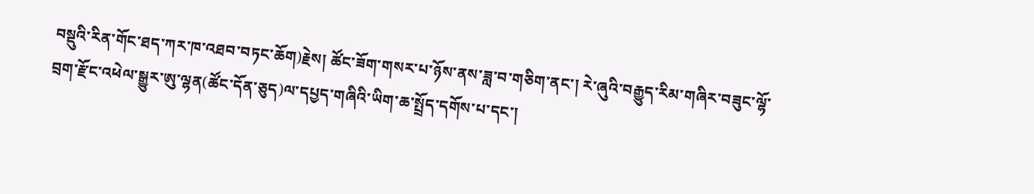བསྡུའི་རིན་གོང་ཐད་ཀར་ཁ་འཐབ་བཏང་ཆོག)རྗེས། ཚོང་ཟོག་གསར་པ་ཉོས་ནས་ཟླ་བ་གཅིག་ནང་། རེ་ཞུའི་བརྒྱུད་རིམ་གཞིར་བཟུང་ལྷོ་བྲག་རྫོང་འཕེལ་སྒྱུར་ཨུ་ལྷན(ཚོང་དོན་ཅུད)ལ་དཔྱད་གཞིའི་ཡིག་ཆ་སྤྲོད་དགོས་པ་དང་།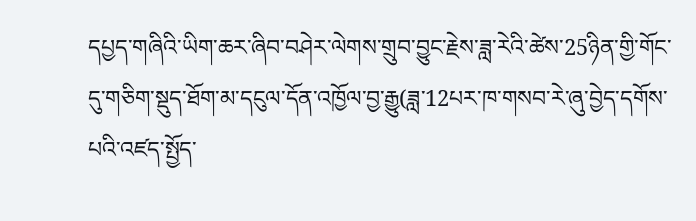དཔྱད་གཞིའི་ཡིག་ཆར་ཞིབ་བཤེར་ལེགས་གྲུབ་བྱུང་རྗེས་ཟླ་རེའི་ཚེས་25ཉིན་གྱི་གོང་དུ་གཅིག་སྡུད་ཐོག་མ་དངུལ་དོན་འཁྱོལ་བྱ་རྒྱུ(ཟླ་12པར་ཁ་གསབ་རེ་ཞུ་བྱེད་དགོས་པའི་འཛད་སྤྱོད་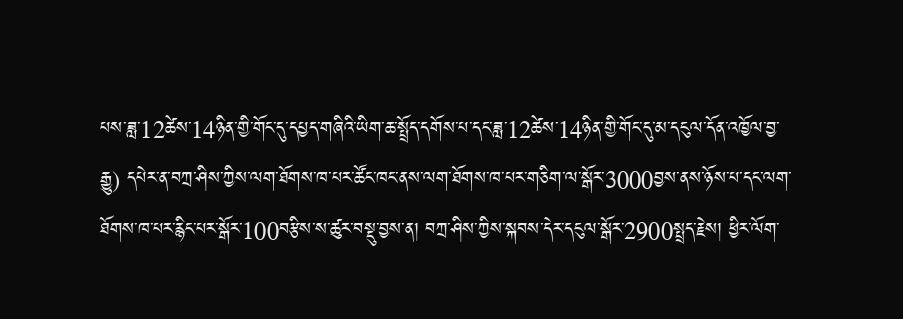པས་ཟླ་12ཚེས་14ཉིན་གྱི་གོང་དུ་དཔྱད་གཞིའི་ཡིག་ཆ་སྤྲོད་དགོས་པ་དང་ཟླ་12ཚེས་14ཉིན་གྱི་གོང་དུ་མ་དངུལ་དོན་འཁྱོལ་བྱ་རྒྱུ) དཔེར་ན་བཀྲ་ཤིས་ཀྱིས་ལག་ཐོགས་ཁ་པར་ཚོང་ཁང་ནས་ལག་ཐོགས་ཁ་པར་གཅིག་ལ་སྒོར་3000བྱས་ནས་ཉོས་པ་དང་ལག་ཐོགས་ཁ་པར་རྙིང་པར་སྒོར་100བརྩིས་ས་ཚུར་བསྡུ་བྱས་ན། བཀྲ་ཤིས་ཀྱིས་སྐབས་དེར་དངུལ་སྒོར་2900སྤྲད་རྗེས། ཕྱིར་ལོག་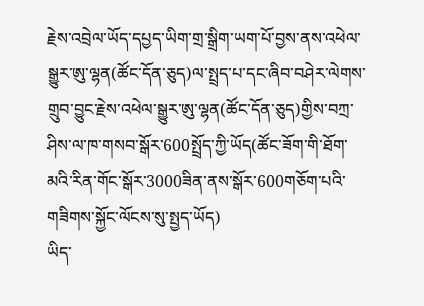རྗེས་འབྲེལ་ཡོད་དཔྱད་ཡིག་གྲ་སྒྲིག་ཡག་པོ་བྱས་ནས་འཕེལ་སྒྱུར་ཨུ་ལྷན(ཚོང་དོན་ཅུད)ལ་སྤྲད་པ་དང་ཞིབ་བཤེར་ལེགས་གྲུབ་བྱུང་རྗེས་འཕེལ་སྒྱུར་ཨུ་ལྷན(ཚོང་དོན་ཅུད)གྱིས་བཀྲ་ཤིས་ལ་ཁ་གསབ་སྒོར་600སྤྲོད་ཀྱི་ཡོད(ཚོང་ཟོག་གི་ཐོག་མའི་རིན་གོང་སྒོར་3000ཟིན་ནས་སྒོར་600གཅོག་པའི་གཟིགས་སྐྱོང་ལོངས་སུ་སྤྱད་ཡོད)
ཡིད་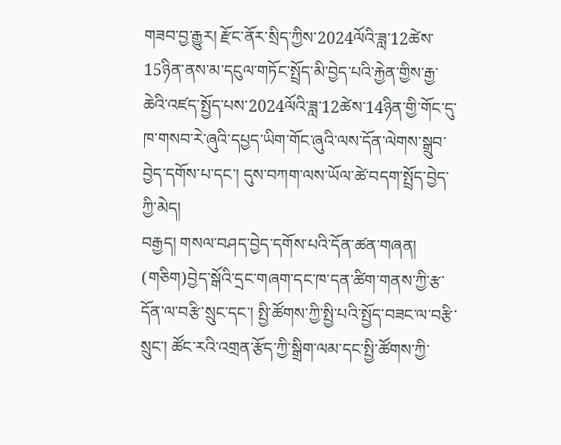གཟབ་བྱ་རྒྱུར། རྫོང་ནོར་སྲིད་ཀྱིས་2024ལོའི་ཟླ་12ཚེས་15ཉིན་ནས་མ་དངུལ་གཏོང་སྤྲོད་མི་བྱེད་པའི་རྐྱེན་གྱིས་རྒྱ་ཆེའི་འཛད་སྤྱོད་པས་2024ལོའི་ཟླ་12ཚེས་14ཉིན་གྱི་གོང་དུ་ཁ་གསབ་རེ་ཞུའི་དཔྱད་ཡིག་གོང་ཞུའི་ལས་དོན་ལེགས་སྒྲུབ་བྱེད་དགོས་པ་དང་། དུས་བཀག་ལས་ཡོལ་ཚེ་བདག་སྤྲོད་བྱེད་ཀྱི་མེད།
བརྒྱད། གསལ་བཤད་བྱེད་དགོས་པའི་དོན་ཚན་གཞན།
(གཅིག)བྱེད་སྒོའི་དྲང་གཞག་དང་ཁ་དན་ཚིག་གནས་ཀྱི་རྩ་དོན་ལ་བརྩི་སྲུང་དང་། སྤྱི་ཚོགས་ཀྱི་སྤྱི་པའི་སྤྱོད་བཟང་ལ་བརྩི་སྲུང་། ཚོང་རའི་འགྲན་རྩོད་ཀྱི་སྒྲིག་ལམ་དང་སྤྱི་ཚོགས་ཀྱི་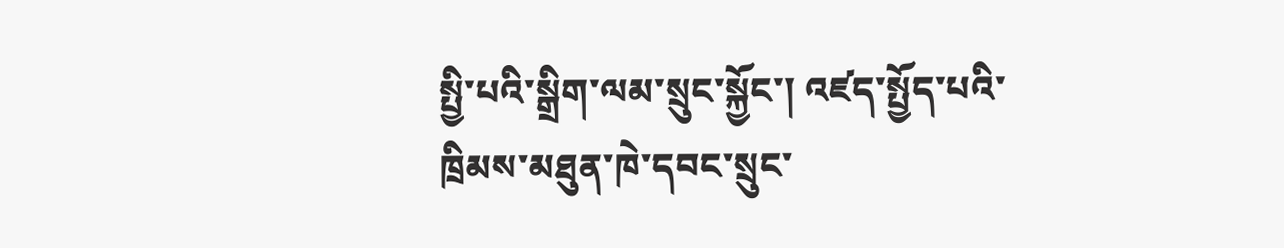སྤྱི་པའི་སྒྲིག་ལམ་སྲུང་སྐྱོང་། འཛད་སྤྱོད་པའི་ཁྲིམས་མཐུན་ཁེ་དབང་སྲུང་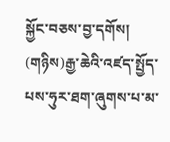སྐྱོང་བཅས་བྱ་དགོས།
(གཉིས)རྒྱ་ཆེའི་འཛད་སྤྱོད་པས་ཧུར་ཐག་ཞུགས་པ་མ་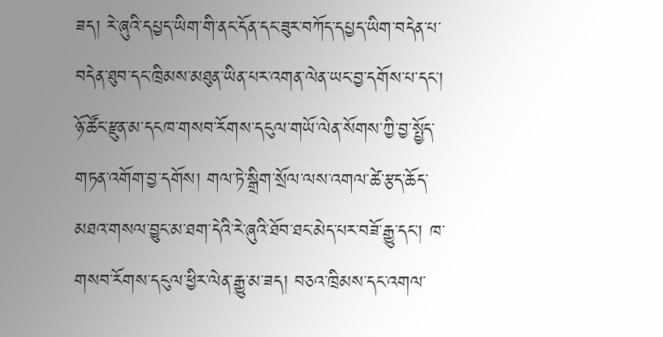ཟད། རེ་ཞུའི་དཔྱད་ཡིག་གི་ནང་དོན་དང་ཟུར་བཀོད་དཔྱད་ཡིག་བདེན་པ་བདེན་ཐུབ་དང་ཁྲིམས་མཐུན་ཡིན་པར་འགན་ལེན་ཡང་བྱ་དགོས་པ་དང་། ཉོ་ཚོང་རྫུན་མ་དངཁ་གསབ་རོགས་དངུལ་གཡོ་ལེན་སོགས་ཀྱི་བྱ་སྤྱོད་གཏན་འགོག་བྱ་དགོས། གལ་ཏེ་སྒྲིག་སྲོལ་ལས་འགལ་ཚེ་རྩད་ཆོད་མཐའ་གསལ་བྱུང་མ་ཐག་དེའི་རེ་ཞུའི་ཐོབ་ཐང་མེད་པར་བཟོ་རྒྱུ་དང་། ཁ་གསབ་རོགས་དངུལ་ཕྱིར་ལེན་རྒྱུ་མ་ཟད། བཅའ་ཁྲིམས་དང་འགལ་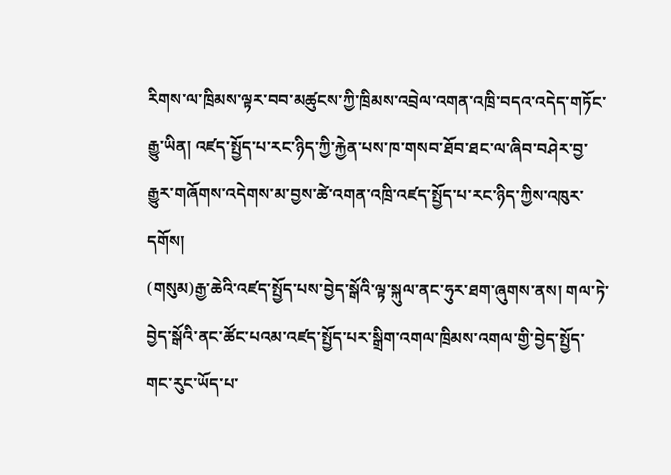རིགས་ལ་ཁྲིམས་ལྟར་བབ་མཚུངས་ཀྱི་ཁྲིམས་འབྲེལ་འགན་འཁྲི་བདའ་འདེད་གཏོང་རྒྱུ་ཡིན། འཛད་སྤྱོད་པ་རང་ཉིད་ཀྱི་རྐྱེན་པས་ཁ་གསབ་ཐོབ་ཐང་ལ་ཞིབ་བཤེར་བྱ་རྒྱུར་གཞོགས་འདེགས་མ་བྱས་ཚེ་འགན་འཁྲི་འཛད་སྤྱོད་པ་རང་ཉིད་ཀྱིས་འཁུར་དགོས།
(གསུམ)རྒྱ་ཆེའི་འཛད་སྤྱོད་པས་བྱེད་སྒོའི་ལྟ་སྐུལ་ནང་ཧུར་ཐག་ཞུགས་ནས། གལ་ཏེ་བྱེད་སྒོའི་ནང་ཚོང་པའམ་འཛད་སྤྱོད་པར་སྒྲིག་འགལ་ཁྲིམས་འགལ་གྱི་བྱེད་སྤྱོད་གང་རུང་ཡོད་པ་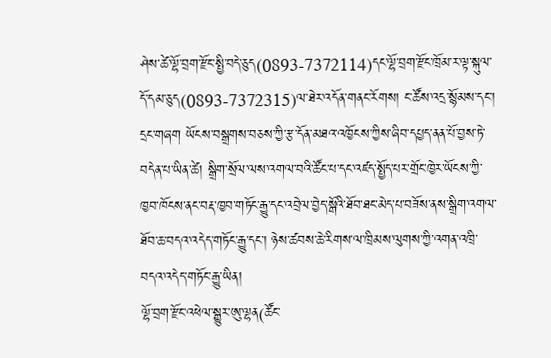ཤེས་ཚེ་ལྷོ་བྲག་རྫོང་སྤྱི་བདེ་ཅུད(0893-7372114)དང་ལྷོ་བྲག་རྫོང་ཁྲོམ་ར་ལྟ་སྐུལ་དོ་དམ་ཅུད(0893-7372315)ལ་ཐེར་འདོན་གནང་རོགས། ང་ཚོས་འདྲ་སྙོམས་དང་། དྲང་གཞག ཡོངས་བསྒྲགས་བཅས་ཀྱི་རྩ་དོན་མཐའ་འཁྱོངས་ཀྱིས་ཞིབ་དཔྱད་ནན་པོ་བྱས་ཏེ་བདེན་པ་ཡིན་ཚེ། སྒྲིག་སྲོལ་ལས་འགལ་བའི་ཚོང་པ་དང་འཛད་སྤྱོད་པར་གྲོང་ཁྱེར་ཡོངས་ཀྱི་ཁྱབ་ཁོངས་ནང་བརྡ་ཁྱབ་གཏོང་རྒྱུ་དང་འབྲེལ་བྱེད་སྒོའི་ཐོབ་ཐང་མེད་པ་བཟོས་ནས་སྒྲིག་འགལ་ཐོབ་ཆ་བདའ་འདེད་གཏོང་རྒྱུ་དང་། ཉེས་ཚབས་ཆེ་རིགས་ལ་ཁྲིམས་ལུགས་ཀྱི་འགན་འཁྲི་བདའ་འདེད་གཏོང་རྒྱུ་ཡིན།
ལྷོ་བྲག་རྫོང་འཕེལ་སྒྱུར་ཨུ་ལྷན(ཚོང་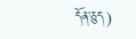དོན་ཅུད)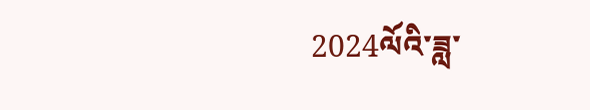2024ལོའི་ཟླ་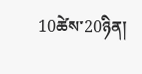10ཚེས་20ཉིན།